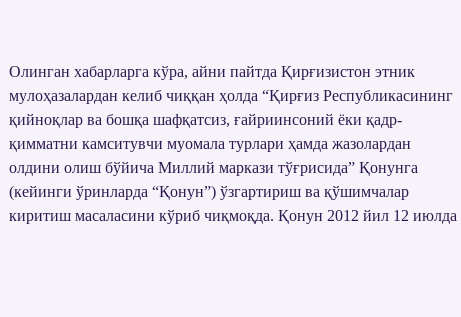Олинган хабарларга кўра, айни пайтда Қирғизистон этник мулоҳазалардан келиб чиққан ҳолда “Қирғиз Республикасининг қийноқлар ва бошқа шафқатсиз, ғайриинсоний ёки қадр-қимматни камситувчи муомала турлари ҳамда жазолардан олдини олиш бўйича Миллий маркази тўғрисида” Қонунга (кейинги ўринларда “Қонун”) ўзгартириш ва қўшимчалар киритиш масаласини кўриб чиқмоқда. Қонун 2012 йил 12 июлда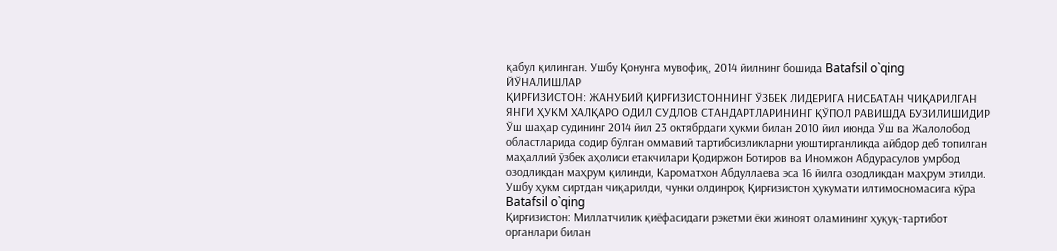қабул қилинган. Ушбу Қонунга мувофиқ, 2014 йилнинг бошида Batafsil o`qing
ЙЎНАЛИШЛАР
ҚИРҒИЗИСТОН: ЖАНУБИЙ ҚИРҒИЗИСТОННИНГ ЎЗБЕК ЛИДЕРИГА НИСБАТАН ЧИҚАРИЛГАН ЯНГИ ҲУКМ ХАЛҚАРО ОДИЛ СУДЛОВ СТАНДАРТЛАРИНИНГ ҚЎПОЛ РАВИШДА БУЗИЛИШИДИР
Ўш шаҳар судининг 2014 йил 23 октябрдаги ҳукми билан 2010 йил июнда Ўш ва Жалолобод областларида содир бўлган оммавий тартибсизликларни уюштирганликда айбдор деб топилган маҳаллий ўзбек аҳолиси етакчилари Қодиржон Ботиров ва Иномжон Абдурасулов умрбод озодликдан маҳрум қилинди, Кароматхон Абдуллаева эса 16 йилга озодликдан маҳрум этилди. Ушбу ҳукм сиртдан чиқарилди, чунки олдинроқ Қирғизистон ҳукумати илтимосномасига кўра Batafsil o`qing
Қирғизистон: Миллатчилик қиёфасидаги рэкетми ёки жиноят оламининг ҳуқуқ-тартибот органлари билан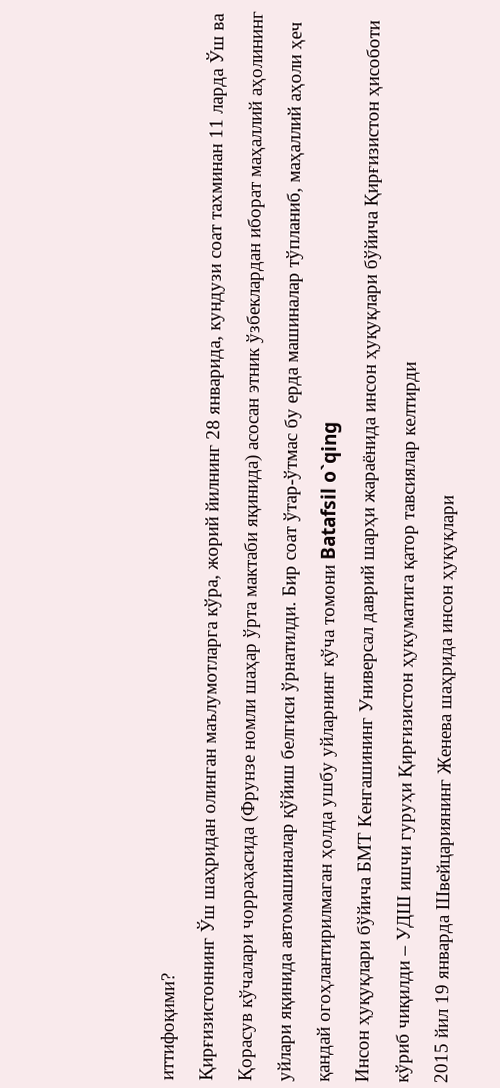иттифоқими?
Қирғизистоннинг Ўш шаҳридан олинган маълумотларга кўра, жорий йилнинг 28 январида, кундузи соат тахминан 11 ларда Ўш ва Қорасув кўчалари чорраҳасида (Фрунзе номли шаҳар ўрта мактаби яқинида) асосан этник ўзбеклардан иборат маҳаллий аҳолининг уйлари яқинида автомашиналар қўйиш белгиси ўрнатилди. Бир соат ўтар-ўтмас бу ерда машиналар тўпланиб, маҳаллий аҳоли ҳеч қандай огоҳлантирилмаган ҳолда ушбу уйларнинг кўча томони Batafsil o`qing
Инсон ҳуқуқлари бўйича БМТ Кенгашининг Универсал даврий шарҳи жараёнида инсон ҳуқуқлари бўйича Қирғизистон ҳисоботи кўриб чиқилди – УДШ ишчи гуруҳи Қирғизистон ҳукуматига қатор тавсиялар келтирди
2015 йил 19 январда Швейцариянинг Женева шаҳрида инсон ҳуқуқлари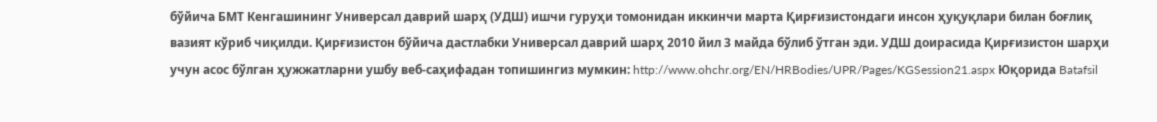бўйича БМТ Кенгашининг Универсал даврий шарҳ (УДШ) ишчи гуруҳи томонидан иккинчи марта Қирғизистондаги инсон ҳуқуқлари билан боғлиқ вазият кўриб чиқилди. Қирғизистон бўйича дастлабки Универсал даврий шарҳ 2010 йил 3 майда бўлиб ўтган эди. УДШ доирасида Қирғизистон шарҳи учун асос бўлган ҳужжатларни ушбу веб-саҳифадан топишингиз мумкин: http://www.ohchr.org/EN/HRBodies/UPR/Pages/KGSession21.aspx Юқорида Batafsil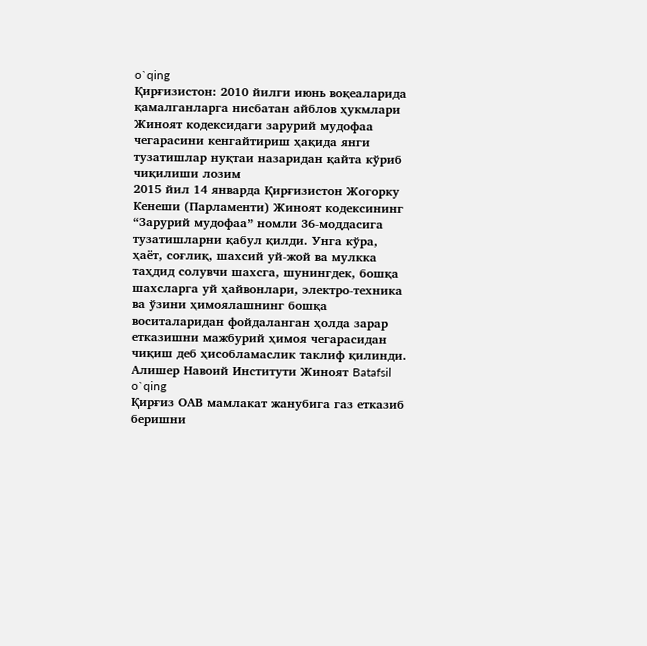o`qing
Қирғизистон: 2010 йилги июнь воқеаларида қамалганларга нисбатан айблов ҳукмлари Жиноят кодексидаги зарурий мудофаа чегарасини кенгайтириш ҳақида янги тузатишлар нуқтаи назаридан қайта кўриб чиқилиши лозим
2015 йил 14 январда Қирғизистон Жогорку Кенеши (Парламенти) Жиноят кодексининг “Зарурий мудофаа” номли 36-моддасига тузатишларни қабул қилди. Унга кўра, ҳаёт, соғлиқ, шахсий уй-жой ва мулкка таҳдид солувчи шахсга, шунингдек, бошқа шахсларга уй ҳайвонлари, электро-техника ва ўзини ҳимоялашнинг бошқа воситаларидан фойдаланган ҳолда зарар етказишни мажбурий ҳимоя чегарасидан чиқиш деб ҳисобламаслик таклиф қилинди. Алишер Навоий Институти Жиноят Batafsil o`qing
Қирғиз ОАВ мамлакат жанубига газ етказиб беришни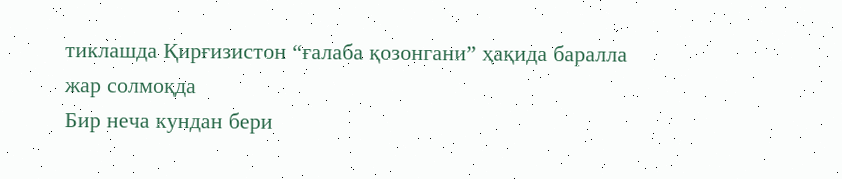тиклашда Қирғизистон “ғалаба қозонгани” ҳақида баралла жар солмоқда
Бир неча кундан бери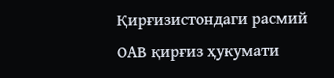Қирғизистондаги расмий ОАВ қирғиз ҳукумати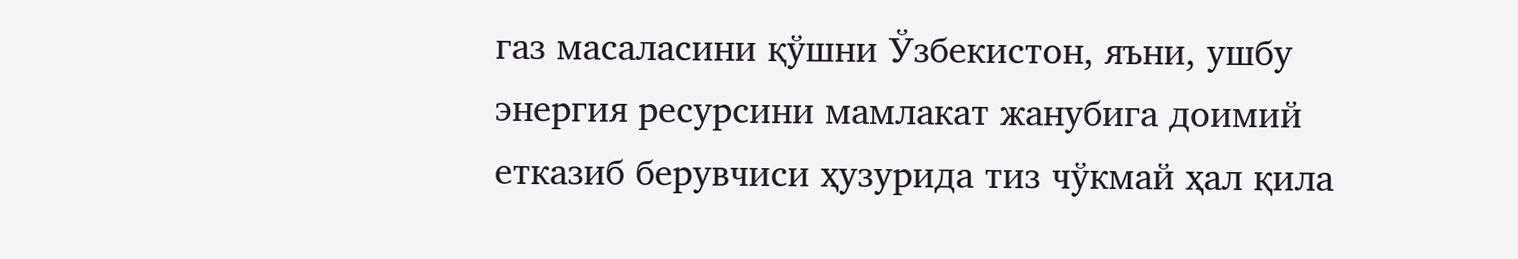газ масаласини қўшни Ўзбекистон, яъни, ушбу энергия ресурсини мамлакат жанубига доимий етказиб берувчиси ҳузурида тиз чўкмай ҳал қила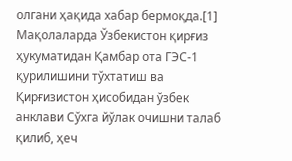олгани ҳақида хабар бермоқда.[1] Мақолаларда Ўзбекистон қирғиз ҳукуматидан Қамбар ота ГЭС-1 қурилишини тўхтатиш ва Қирғизистон ҳисобидан ўзбек анклави Сўхга йўлак очишни талаб қилиб, ҳеч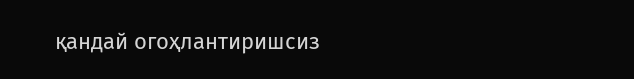қандай огоҳлантиришсиз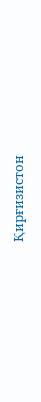Қирғизистон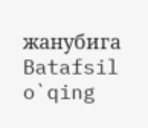жанубига Batafsil o`qing